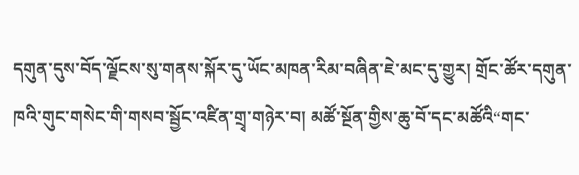དགུན་དུས་བོད་ལྗོངས་སུ་གནས་སྐོར་དུ་ཡོང་མཁན་རིམ་བཞིན་ཇེ་མང་དུ་གྱུར། གྲོང་ཚོར་དགུན་ཁའི་གུང་གསེང་གི་གསབ་སྦྱོང་འཛིན་གྲྭ་གཉེར་བ། མཚོ་སྔོན་གྱིས་ཆུ་བོ་དང་མཚོའི“གང་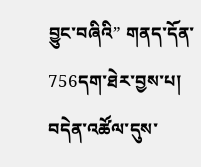བྱུང་བཞིའི” གནད་དོན་756དག་ཐེར་བྱས་པ། བདེན་འཚོལ་དུས་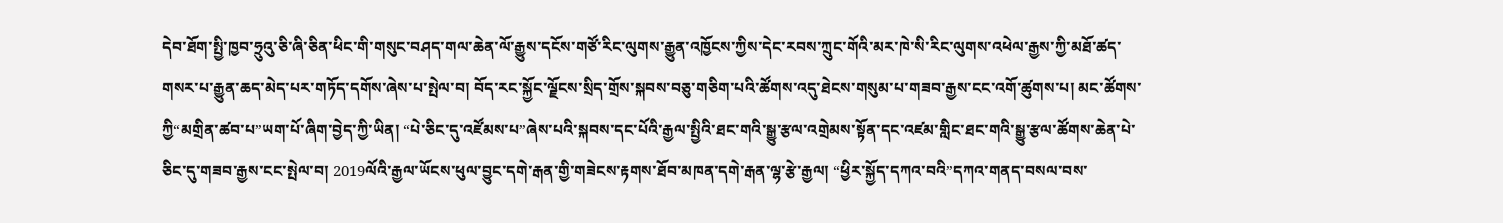དེབ་ཐོག་སྤྱི་ཁྱབ་ཧྲུའུ་ཅི་ཞི་ཅིན་ཕིང་གི་གསུང་བཤད་གལ་ཆེན་ལོ་རྒྱུས་དངོས་གཙོ་རིང་ལུགས་རྒྱུན་འཁྱོངས་ཀྱིས་དེང་རབས་ཀྲུང་གོའི་མར་ཁེ་སི་རིང་ལུགས་འཕེལ་རྒྱས་ཀྱི་མཐོ་ཚད་གསར་པ་རྒྱུན་ཆད་མེད་པར་གཏོད་དགོས་ཞེས་པ་སྤེལ་བ། བོད་རང་སྐྱོང་ལྗོངས་སྲིད་གྲོས་སྐབས་བཅུ་གཅིག་པའི་ཚོགས་འདུ་ཐེངས་གསུམ་པ་གཟབ་རྒྱས་ངང་འགོ་ཚུགས་པ། མང་ཚོགས་ཀྱི“མགྲིན་ཚབ་པ”ཡག་པོ་ཞིག་བྱེད་ཀྱི་ཡིན། “པེ་ཅིང་དུ་འཛོམས་པ”ཞེས་པའི་སྐབས་དང་པོའི་རྒྱལ་སྤྱིའི་ཐང་གའི་སྒྱུ་རྩལ་འགྲེམས་སྟོན་དང་འཛམ་གླིང་ཐང་གའི་སྒྱུ་རྩལ་ཚོགས་ཆེན་པེ་ཅིང་དུ་གཟབ་རྒྱས་ངང་སྤེལ་བ། 2019ལོའི་རྒྱལ་ཡོངས་ཕུལ་བྱུང་དགེ་རྒན་གྱི་གཟེངས་རྟགས་ཐོབ་མཁན་དགེ་རྒན་ལྷ་རྩེ་རྒྱལ། “ཕྱིར་སྐྱོད་དཀའ་བའི”དཀའ་གནད་བསལ་བས་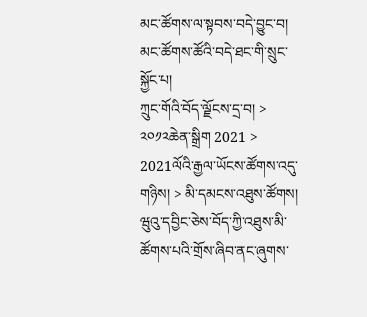མང་ཚོགས་ལ་སྟབས་བདེ་བྱུང་བ། མང་ཚོགས་ཚོའི་བདེ་ཐང་གི་སྲུང་སྐྱོང་པ།
ཀྲུང་གོའི་བོད་ལྗོངས་དྲ་བ། > ༢༠༡༢ཆེན་སྒྲིག 2021 > 2021ལོའི་རྒྱལ་ཡོངས་ཚོགས་འདུ་གཉིས། > མི་དམངས་འཐུས་ཚོགས།
ཝུའུ་དབྱིང་ཅེས་བོད་ཀྱི་འཐུས་མི་ཚོགས་པའི་གྲོས་ཞིབ་ནང་ཞུགས་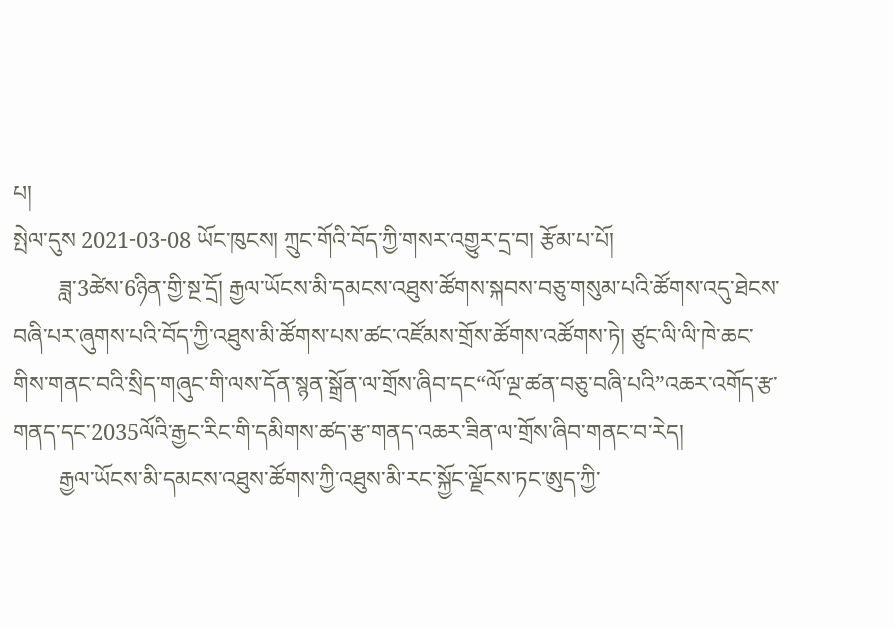པ།
སྤེལ་དུས 2021-03-08 ཡོང་ཁུངས། ཀྲུང་གོའི་བོད་ཀྱི་གསར་འགྱུར་དྲ་བ། རྩོམ་པ་པོ།
        ཟླ་3ཚེས་6ཉིན་གྱི་སྔ་དྲོ། རྒྱལ་ཡོངས་མི་དམངས་འཐུས་ཚོགས་སྐབས་བཅུ་གསུམ་པའི་ཚོགས་འདུ་ཐེངས་བཞི་པར་ཞུགས་པའི་བོད་ཀྱི་འཐུས་མི་ཚོགས་པས་ཚང་འཛོམས་གྲོས་ཚོགས་འཚོགས་ཏེ། ཙུང་ལི་ལི་ཁེ་ཆང་གིས་གནང་བའི་སྲིད་གཞུང་གི་ལས་དོན་སྙན་སྒྲོན་ལ་གྲོས་ཞིབ་དང“ལོ་ལྔ་ཚན་བཅུ་བཞི་པའི”འཆར་འགོད་རྩ་གནད་དང་2035ལོའི་རྒྱང་རིང་གི་དམིགས་ཚད་རྩ་གནད་འཆར་ཟིན་ལ་གྲོས་ཞིབ་གནང་བ་རེད།
        རྒྱལ་ཡོངས་མི་དམངས་འཐུས་ཚོགས་ཀྱི་འཐུས་མི་རང་སྐྱོང་ལྗོངས་ཏང་ཨུད་ཀྱི་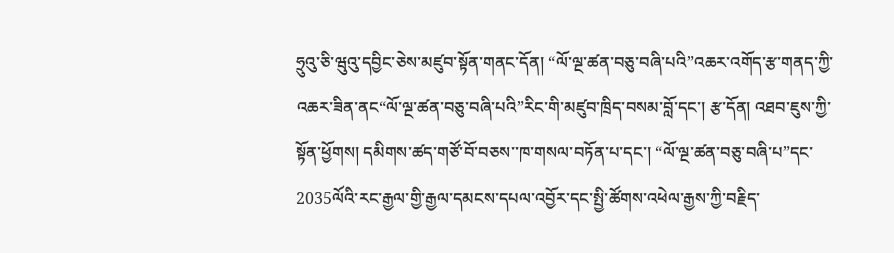ཧྲུའུ་ཅི་ཝུའུ་དབྱིང་ཅེས་མཛུབ་སྟོན་གནང་དོན། “ལོ་ལྔ་ཚན་བཅུ་བཞི་པའི”འཆར་འགོད་རྩ་གནད་ཀྱི་འཆར་ཟིན་ནང“ལོ་ལྔ་ཚན་བཅུ་བཞི་པའི”རིང་གི་མཛུབ་ཁྲིད་བསམ་བློ་དང་། རྩ་དོན། འཐབ་ཇུས་ཀྱི་སྟོན་ཕྱོགས། དམིགས་ཚད་གཙོ་བོ་བཅས་་ཁ་གསལ་བཏོན་པ་དང་། “ལོ་ལྔ་ཚན་བཅུ་བཞི་པ”དང་2035ལོའི་རང་རྒྱལ་གྱི་རྒྱལ་དམངས་དཔལ་འབྱོར་དང་སྤྱི་ཚོགས་འཕེལ་རྒྱས་ཀྱི་བརྗིད་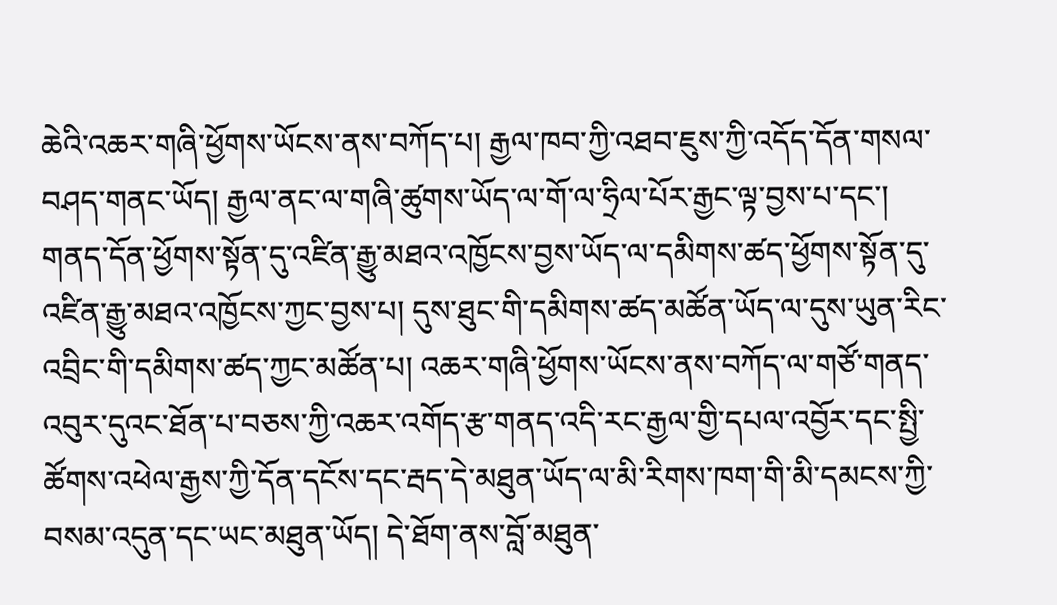ཆེའི་འཆར་གཞི་ཕྱོགས་ཡོངས་ནས་བཀོད་པ། རྒྱལ་ཁབ་ཀྱི་འཐབ་ཇུས་ཀྱི་འདོད་དོན་གསལ་བཤད་གནང་ཡོད། རྒྱལ་ནང་ལ་གཞི་ཚུགས་ཡོད་ལ་གོ་ལ་ཧྲིལ་པོར་རྒྱང་ལྟ་བྱས་པ་དང་། གནད་དོན་ཕྱོགས་སྟོན་དུ་འཛིན་རྒྱུ་མཐའ་འཁྱོངས་བྱས་ཡོད་ལ་དམིགས་ཚད་ཕྱོགས་སྟོན་དུ་འཛིན་རྒྱུ་མཐའ་འཁྱོངས་ཀྱང་བྱས་པ། དུས་ཐུང་གི་དམིགས་ཚད་མཚོན་ཡོད་ལ་དུས་ཡུན་རིང་འབྲིང་གི་དམིགས་ཚད་ཀྱང་མཚོན་པ། འཆར་གཞི་ཕྱོགས་ཡོངས་ནས་བཀོད་ལ་གཙོ་གནད་འབུར་དུའང་ཐོན་པ་བཅས་ཀྱི་འཆར་འགོད་རྩ་གནད་འདི་རང་རྒྱལ་གྱི་དཔལ་འབྱོར་དང་སྤྱི་ཚོགས་འཕེལ་རྒྱས་ཀྱི་དོན་དངོས་དང་རྦད་དེ་མཐུན་ཡོད་ལ་མི་རིགས་ཁག་གི་མི་དམངས་ཀྱི་བསམ་འདུན་དང་ཡང་མཐུན་ཡོད། དེ་ཐོག་ནས་བློ་མཐུན་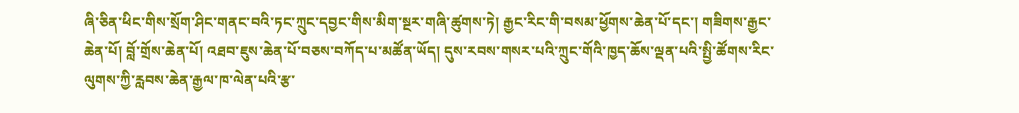ཞི་ཅིན་ཕིང་གིས་སྲོག་ཤིང་གནང་བའི་ཏང་ཀྲུང་དབྱང་གིས་མིག་སྔར་གཞི་ཚུགས་ཏེ། རྒྱང་རིང་གི་བསམ་ཕྱོགས་ཆེན་པོ་དང་། གཟིགས་རྒྱང་ཆེན་པོ། བློ་གྲོས་ཆེན་པོ། འཐབ་ཇུས་ཆེན་པོ་བཅས་བཀོད་པ་མཚོན་ཡོད། དུས་རབས་གསར་པའི་ཀྲུང་གོའི་ཁྱད་ཆོས་ལྡན་པའི་སྤྱི་ཚོགས་རིང་ལུགས་ཀྱི་རླབས་ཆེན་རྒྱལ་ཁ་ལེན་པའི་རྩ་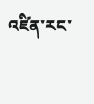འཛིན་རང་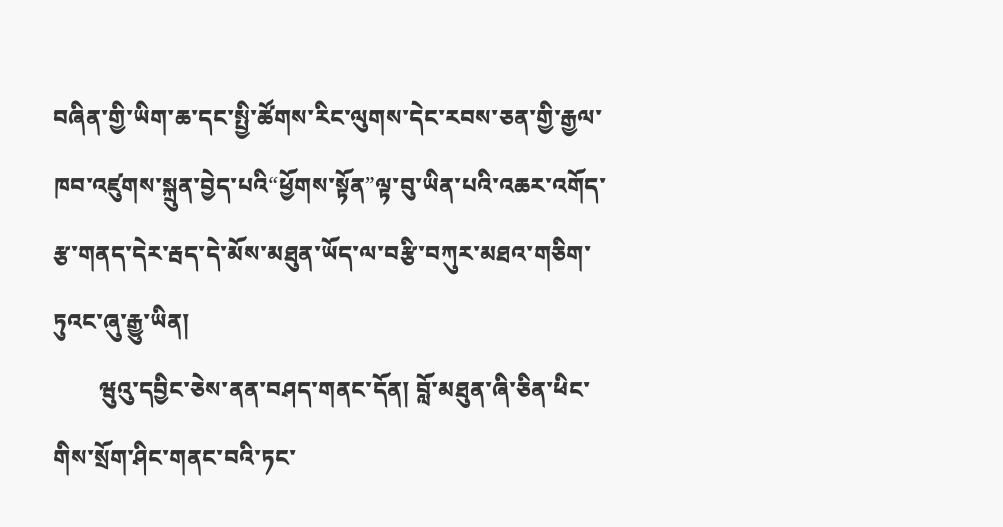བཞིན་གྱི་ཡིག་ཆ་དང་སྤྱི་ཚོགས་རིང་ལུགས་དེང་རབས་ཅན་གྱི་རྒྱལ་ཁབ་འཛུགས་སྐྲུན་བྱེད་པའི“ཕྱོགས་སྟོན”ལྟ་བུ་ཡིན་པའི་འཆར་འགོད་རྩ་གནད་དེར་རྦད་དེ་མོས་མཐུན་ཡོད་ལ་བརྩི་བཀུར་མཐའ་གཅིག་ཏུའང་ཞུ་རྒྱུ་ཡིན།
        ཝུའུ་དབྱིང་ཅེས་ནན་བཤད་གནང་དོན། བློ་མཐུན་ཞི་ཅིན་ཕིང་གིས་སྲོག་ཤིང་གནང་བའི་ཏང་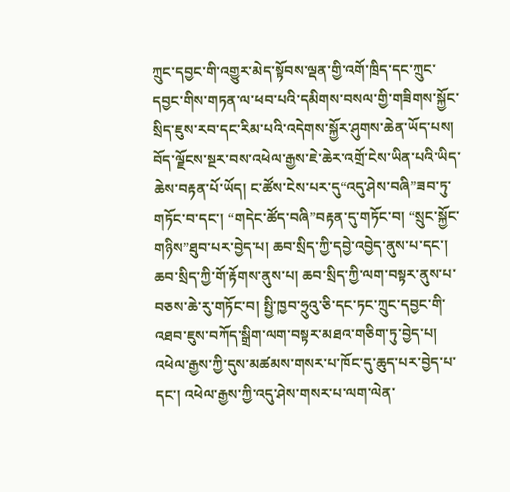ཀྲུང་དབྱང་གི་འགྱུར་མེད་སྟོབས་ལྡན་གྱི་འགོ་ཁྲིད་དང་ཀྲུང་དབྱང་གིས་གཏན་ལ་ཕབ་པའི་དམིགས་བསལ་གྱི་གཟིགས་སྐྱོང་སྲིད་ཇུས་རབ་དང་རིམ་པའི་འདེགས་སྐྱོར་ཤུགས་ཆེན་ཡོད་པས། བོད་ལྗོངས་སྔར་བས་འཕེལ་རྒྱས་ཇེ་ཆེར་འགྲོ་ངེས་ཡིན་པའི་ཡིད་ཆེས་བརྟན་པོ་ཡོད། ང་ཚོས་ངེས་པར་དུ“འདུ་ཤེས་བཞི”ཟབ་ཏུ་གཏོང་བ་དང་། “གདེང་ཚོད་བཞི”བརྟན་དུ་གཏོང་བ། “སྲུང་སྐྱོང་གཉིས”ཐུབ་པར་བྱེད་པ། ཆབ་སྲིད་ཀྱི་དབྱེ་འབྱེད་ནུས་པ་དང་། ཆབ་སྲིད་ཀྱི་གོ་རྟོགས་ནུས་པ། ཆབ་སྲིད་ཀྱི་ལག་བསྟར་ནུས་པ་བཅས་ཆེ་རུ་གཏོང་བ། སྤྱི་ཁྱབ་ཧྲུའུ་ཅི་དང་ཏང་ཀྲུང་དབྱང་གི་འཐབ་ཇུས་བཀོད་སྒྲིག་ལག་བསྟར་མཐའ་གཅིག་ཏུ་བྱེད་པ། འཕེལ་རྒྱས་ཀྱི་དུས་མཚམས་གསར་པ་ཁོང་དུ་ཆུད་པར་བྱེད་པ་དང་། འཕེལ་རྒྱས་ཀྱི་འདུ་ཤེས་གསར་པ་ལག་ལེན་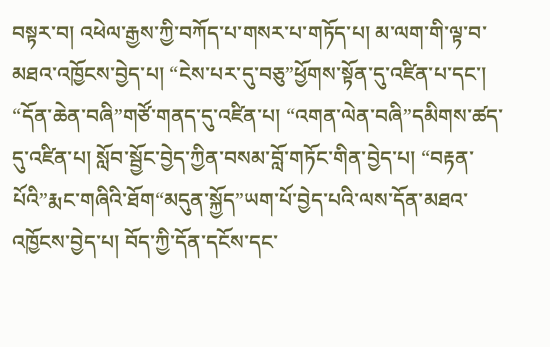བསྟར་བ། འཕེལ་རྒྱས་ཀྱི་བཀོད་པ་གསར་པ་གཏོད་པ། མ་ལག་གི་ལྟ་བ་མཐའ་འཁྱོངས་བྱེད་པ། “ངེས་པར་དུ་བཅུ”ཕྱོགས་སྟོན་དུ་འཛིན་པ་དང་། “དོན་ཆེན་བཞི”གཙོ་གནད་དུ་འཛིན་པ། “འགན་ལེན་བཞི”དམིགས་ཚད་དུ་འཛིན་པ། སློབ་སྦྱོང་བྱེད་ཀྱིན་བསམ་བློ་གཏོང་གིན་བྱེད་པ། “བརྟན་པོའི”རྨང་གཞིའི་ཐོག“མདུན་སྐྱོད”ཡག་པོ་བྱེད་པའི་ལས་དོན་མཐའ་འཁྱོངས་བྱེད་པ། བོད་ཀྱི་དོན་དངོས་དང་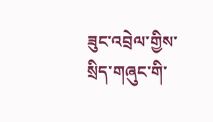ཟུང་འབྲེལ་གྱིས་སྲིད་གཞུང་གི་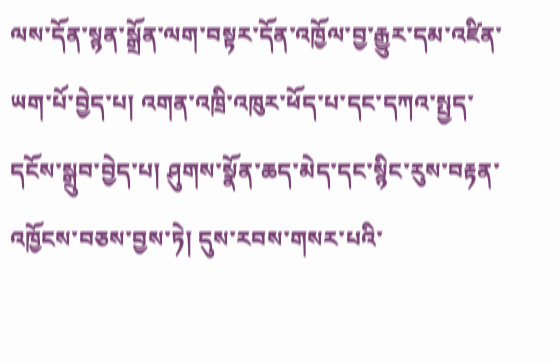ལས་དོན་སྙན་སྒྲོན་ལག་བསྟར་དོན་འཁྱོལ་བྱ་རྒྱུར་དམ་འཛིན་ཡག་པོ་བྱེད་པ། འགན་འཁྲི་འཁུར་ཕོད་པ་དང་དཀའ་སྤྱད་དངོས་སྒྲུབ་བྱེད་པ། ཤུགས་སྣོན་ཆད་མེད་དང་སྙིང་རུས་བརྟན་འཁྱོངས་བཅས་བྱས་ཏེ། དུས་རབས་གསར་པའི་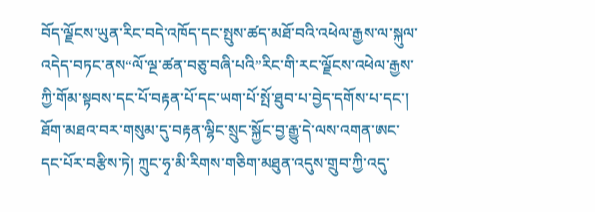བོད་ལྗོངས་ཡུན་རིང་བདེ་འཁོད་དང་སྤུས་ཚད་མཐོ་བའི་འཕེལ་རྒྱས་ལ་སྐུལ་འདེད་བཏང་ནས“ལོ་ལྔ་ཚན་བཅུ་བཞི་པའི”རིང་གི་རང་ལྗོངས་འཕེལ་རྒྱས་ཀྱི་གོམ་སྟབས་དང་པོ་བརྟན་པོ་དང་ཡག་པོ་སྤོ་ཐུབ་པ་བྱེད་དགོས་པ་དང་། ཐོག་མཐའ་བར་གསུམ་དུ་བརྟན་ལྷིང་སྲུང་སྐྱོང་བྱ་རྒྱུ་དེ་ལས་འགན་ཨང་དང་པོར་བརྩིས་ཏེ། ཀྲུང་ཧྭ་མི་རིགས་གཅིག་མཐུན་འདུས་གྲུབ་ཀྱི་འདུ་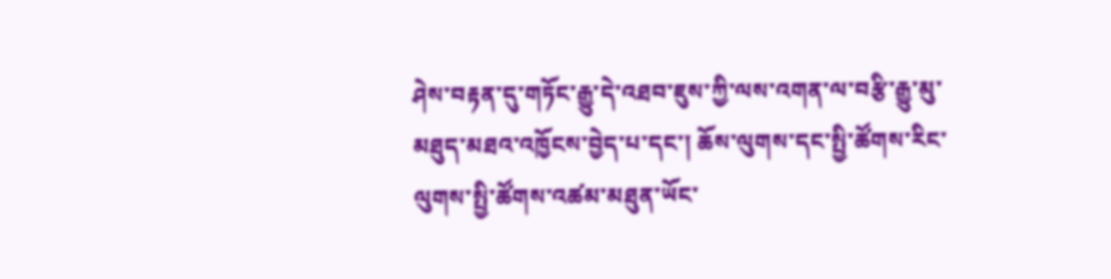ཤེས་བརྟན་དུ་གཏོང་རྒྱུ་དེ་འཐབ་ཇུས་ཀྱི་ལས་འགན་ལ་བརྩི་རྒྱུ་མུ་མཐུད་མཐའ་འཁྱོངས་བྱེད་པ་དང་། ཆོས་ལུགས་དང་སྤྱི་ཚོགས་རིང་ལུགས་སྤྱི་ཚོགས་འཚམ་མཐུན་ཡོང་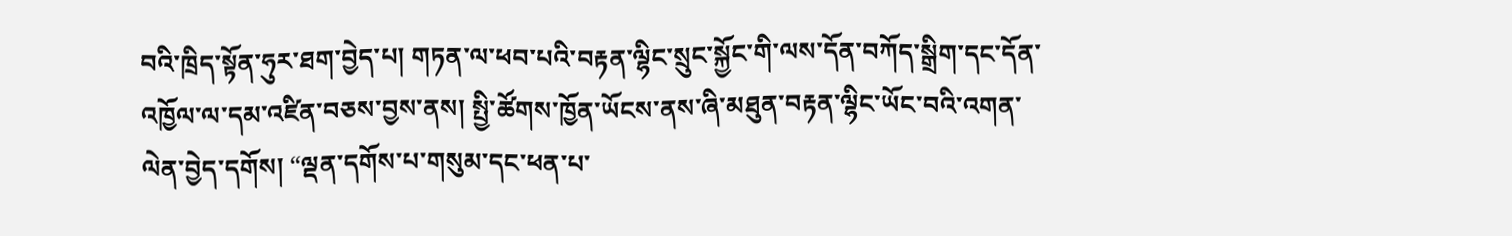བའི་ཁྲིད་སྟོན་ཧུར་ཐག་བྱེད་པ། གཏན་ལ་ཕབ་པའི་བརྟན་ལྷིང་སྲུང་སྐྱོང་གི་ལས་དོན་བཀོད་སྒྲིག་དང་དོན་འཁྱོལ་ལ་དམ་འཛིན་བཅས་བྱས་ནས། སྤྱི་ཚོགས་ཁྱོན་ཡོངས་ནས་ཞི་མཐུན་བརྟན་ལྷིང་ཡོང་བའི་འགན་ལེན་བྱེད་དགོས། “ལྡན་དགོས་པ་གསུམ་དང་ཕན་པ་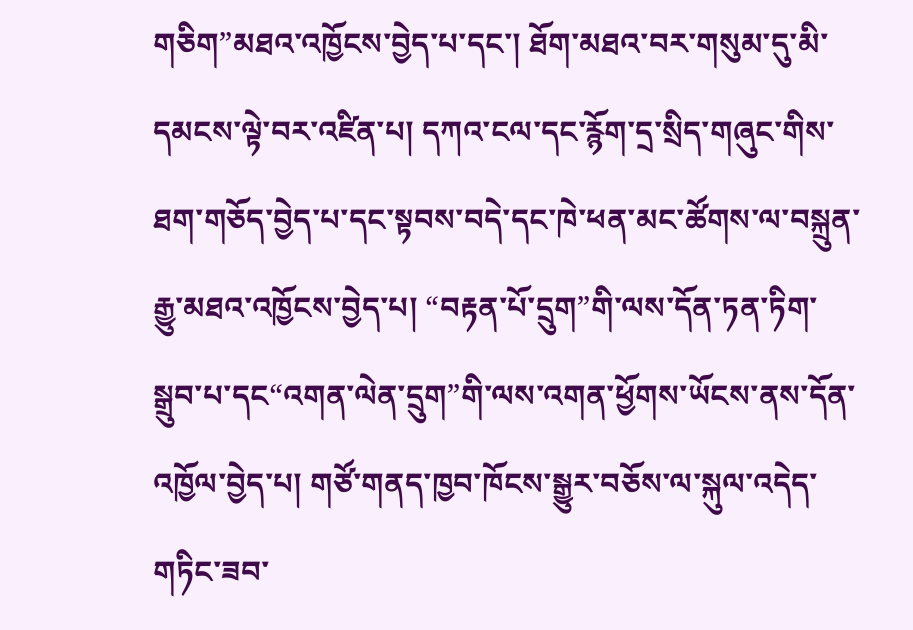གཅིག”མཐའ་འཁྱོངས་བྱེད་པ་དང་། ཐོག་མཐའ་བར་གསུམ་དུ་མི་དམངས་ལྟེ་བར་འཛིན་པ། དཀའ་ངལ་དང་རྙོག་དྲ་སྲིད་གཞུང་གིས་ཐག་གཅོད་བྱེད་པ་དང་སྟབས་བདེ་དང་ཁེ་ཕན་མང་ཚོགས་ལ་བསྐྲུན་རྒྱུ་མཐའ་འཁྱོངས་བྱེད་པ། “བརྟན་པོ་དྲུག”གི་ལས་དོན་ཏན་ཏིག་སྒྲུབ་པ་དང“འགན་ལེན་དྲུག”གི་ལས་འགན་ཕྱོགས་ཡོངས་ནས་དོན་འཁྱོལ་བྱེད་པ། གཙོ་གནད་ཁྱབ་ཁོངས་སྒྱུར་བཅོས་ལ་སྐུལ་འདེད་གཏིང་ཟབ་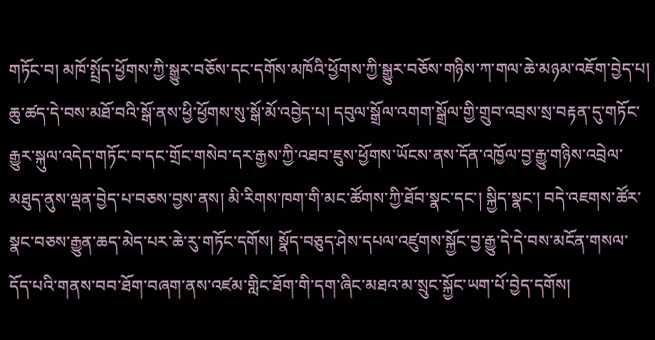གཏོང་བ། མཁོ་སྤྲོད་ཕྱོགས་ཀྱི་སྒྱུར་བཅོས་དང་དགོས་མཁོའི་ཕྱོགས་ཀྱི་སྒྱུར་བཅོས་གཉིས་ཀ་གལ་ཆེ་མཉམ་འཇོག་བྱེད་པ། ཆུ་ཚད་དེ་བས་མཐོ་བའི་སྒོ་ནས་ཕྱི་ཕྱོགས་སུ་སྒོ་མོ་འབྱེད་པ། དབུལ་སྒྲོལ་འགག་སྒྲོལ་གྱི་གྲུབ་འབྲས་སྲ་བརྟན་དུ་གཏོང་རྒྱུར་སྐུལ་འདེད་གཏོང་བ་དང་གྲོང་གསེབ་དར་རྒྱས་ཀྱི་འཐབ་ཇུས་ཕྱོགས་ཡོངས་ནས་དོན་འཁྱོལ་བྱ་རྒྱུ་གཉིས་འབྲེལ་མཐུད་ནུས་ལྡན་བྱེད་པ་བཅས་བྱས་ནས། མི་རིགས་ཁག་གི་མང་ཚོགས་ཀྱི་ཐོབ་སྣང་དང་། སྐྱིད་སྣང་། བདེ་འཇགས་ཚོར་སྣང་བཅས་རྒྱུན་ཆད་མེད་པར་ཆེ་རུ་གཏོང་དགོས། སྣོད་བཅུད་ཤེས་དཔལ་འཛུགས་སྐྱོང་བྱ་རྒྱུ་དེ་དེ་བས་མངོན་གསལ་དོད་པའི་གནས་བབ་ཐོག་བཞག་ནས་འཛམ་གླིང་ཐོག་གི་དག་ཞིང་མཐའ་མ་སྲུང་སྐྱོང་ཡག་པོ་བྱེད་དགོས།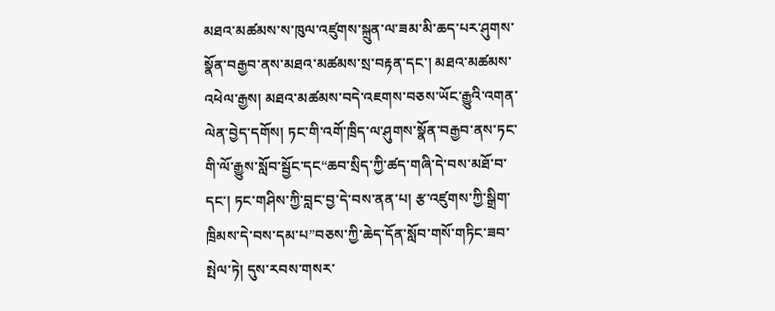མཐའ་མཚམས་ས་ཁུལ་འཛུགས་སྐྲུན་ལ་ཟམ་མི་ཆད་པར་ཤུགས་སྣོན་བརྒྱབ་ནས་མཐའ་མཚམས་སྲ་བརྟན་དང་། མཐའ་མཚམས་འཕེལ་རྒྱས། མཐའ་མཚམས་བདེ་འཇགས་བཅས་ཡོང་རྒྱུའི་འགན་ལེན་བྱེད་དགོས། ཏང་གི་འགོ་ཁྲིད་ལ་ཤུགས་སྣོན་བརྒྱབ་ནས་ཏང་གི་ལོ་རྒྱུས་སློབ་སྦྱོང་དང“ཆབ་སྲིད་ཀྱི་ཚད་གཞི་དེ་བས་མཐོ་བ་དང་། ཏང་གཤིས་ཀྱི་བླང་བྱ་དེ་བས་ནན་པ། རྩ་འཛུགས་ཀྱི་སྒྲིག་ཁྲིམས་དེ་བས་དམ་པ”བཅས་ཀྱི་ཆེད་དོན་སློབ་གསོ་གཏིང་ཟབ་སྤེལ་ཏེ། དུས་རབས་གསར་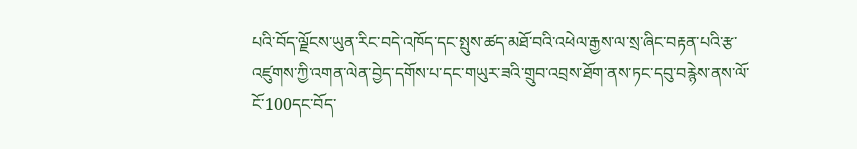པའི་བོད་ལྗོངས་ཡུན་རིང་བདེ་འཁོད་དང་སྤུས་ཚད་མཐོ་བའི་འཕེལ་རྒྱས་ལ་སྲ་ཞིང་བརྟན་པའི་རྩ་འཛུགས་ཀྱི་འགན་ལེན་བྱེད་དགོས་པ་དང་གཡུར་ཟའི་གྲུབ་འབྲས་ཐོག་ནས་ཏང་དབུ་བརྙེས་ནས་ལོ་ངོ་100དང་བོད་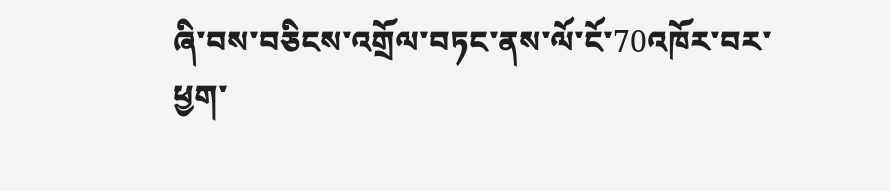ཞི་བས་བཅིངས་འགྲོལ་བཏང་ནས་ལོ་ངོ་70འཁོར་བར་ཕྱག་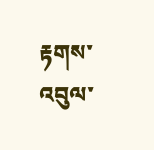རྟགས་འབུལ་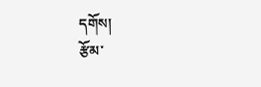དགོས།
རྩོམ་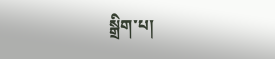སྒྲིག་པ།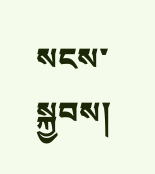སངས་སྐྱབས།